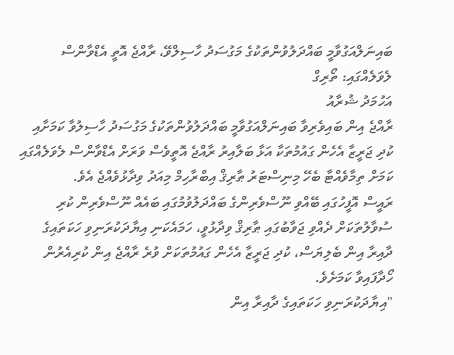ބައިނަލްއަގުވާމީ ބައްދަލުވުންތަކުގެ މަގުސަދު ހާސިލްވޭ، ރާއްޖެ އޮތީ އެޑްވާންސް ލެވަލެއްގައި: ތޯރިގް
އަހުމަދު ޝުރާއު
ރާއްޖެ އިން ބައިވެރިވާ ބައިނަލްއަގުވާމީ ބައްދަލުވުންތަކުގެ މަގުސަދު ހާސިލުވާ ކަމަށާއި ކުދި ޖަރީޒާ އެހެން ގައުމުތަކާ އަޅާ ބަލާއިރު ރާއްޖެ އޮތީވެސް ވަރަށް އެޑްވާންސް ލެވަލެއްގައި ކަމަށް ތިމާވެއްޓާ ބެހޭ މިނިސްޓަރު ޠާރިޤް އިބްރާހިމް މިއަދު ވިދާޅުވެއްޖެ އެވެ.
ރައީސް އޮފީހުގައި ބޭއްވި ނޫސްވެރިންގެ ބައްދަލުވުމުގައި ބައެއް ނޫސްވެރިން ކުރި ސުވާލުތަކަށް ދެއްވި ޖަވާބުގައި ޠާރިޤް ވިދާޅުވީ، ހަމައެކަނި އިޔާދަކުރަނިވި ހަކަތައިގެ ދާއިރާ އިން ބެލިޔަސް، ކުދި ޖަރީޒާ އެހެން ގައުމުތަކަށް ވުރެ ރާއްޖެ އިން ކުރިއެރުން ހޯދާފައިވާ ކަމަށެވެ.
"އިޔާދަކުރަނިވި ހަކަތައިގެ ދާއިރާ އިން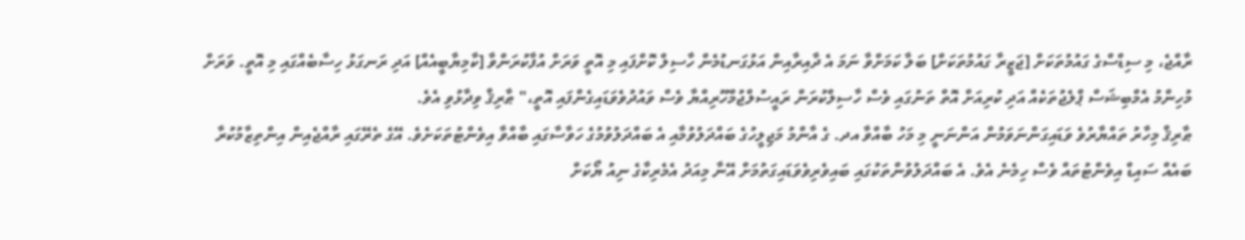ރާއްޖެ، މި ސިޑްސްގެ ގައުމުތަކަށް [ޖަޒީރާ ގައުމުތަކަށް] ބަލާ ކަމަށްވާ ނަމަ އެ ދާއިރާއިން އަޅުގަނޑުމެން ހާސިލް ކޮށްފައި މި އޮތީ ވަރަށް އުފާކުރަންވާ [ކާމިޔާބީއެއް] އަދި ރަނގަޅު ހިސާބެއްގައި މި އޮތީ. ވަރަށް މުހިންމު އެމްބިޝަސް ޕްލެޖުތަކެއް އަދި ކުރިއަށް އޮތް ތަނުގައި ވެސް ހާސިލްކުރަން ރައީސުލްޖުމްހޫރިއްޔާ ވެސް ވައުދުވެވަޑައިގެންފައި އޮތީ،" ޠާރިޤް ވިދާޅުވި އެވެ.
ޠާރިޤް މިހާރު ތައްޔާރުވެ ވަޑައިގަންނަވަމުން އަންނަނީ މި މަހު ބާއްވާ އދ. ގެ އާންމު މަޖިލީހުގެ ބައްދަލުވުމާއި އެ ބައްދަލުވުމުގެ ހަވާސާގައި ބާއްވާ އިވެންޓުތަކަށެވެ. އޭގެ ތެރޭގައި ރާއްޖެއިން އިންތިޒާމުކުރާ ބައެއް ސައިޑް އިވެންޓުތައް ވެސް ހިމެނެ އެވެ. އެ ބައްދަލުވުންތަކުގައި ބައިވެރިވެވަޑައިގަތުމަށް އޭނާ މިއަދު އެމެރިކާގެ ނިއު ޔޯކަށް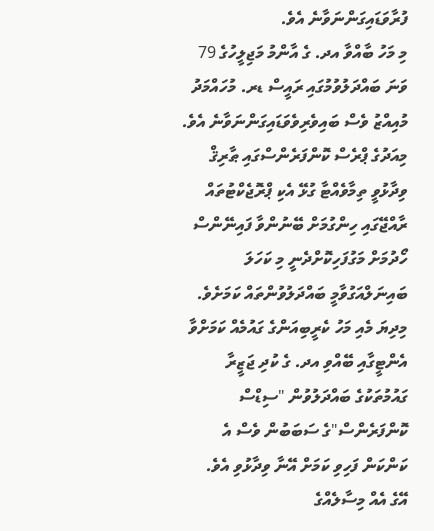ފުރާވަޑައިގަންނަވާނެ އެވެ.
މި މަހު ބާއްވާ އދ. ގެ އާންމު މަޖިލީހުގެ 79 ވަނަ ބައްދަލުވުމުގައި ރައީސް ޑރ. މުހައްމަދު މުއިއްޒު ވެސް ބައިވެރިވެވަޑައިގަންނަވާނެ އެވެ.
މިއަދުގެ ޕްރެސް ކޮންފަރެންސްގައި ޠާރިޤް ވިދާޅުވީ ތިމާވެއްޓާ ގުޅޭ އެކި ޕްރޮޖެކްޓުތައް ރާއްޖޭގައި ހިންގުމަށް ބޭނުންވާ ފައިނޭންސް ހޯދުމަށް މަގުފަހިކޮށްދެނީ މި ކަހަލަ ބައިނަލްއަގުވާމީ ބައްދަލުވުންތައް ކަމަށެވެ. މިދިޔަ މެއި މަހު ކެރީބިއަންގެ ގައުމެއް ކަމަށްވާ އެންޓީގާއި ބޭއްވި އދ. ގެ ކުދި ޖަޒީރާ ގައުމުތަކުގެ ބައްދަލުވުން "ސިޑްސް ކޮންފަރެންސް"ގެ ސަބަބުން ވެސް އެ ކަންކަން ފަހިވި ކަމަށް އޭނާ ވިދާޅުވި އެވެ.
އޭގެ އެއް މިސާލެއްގެ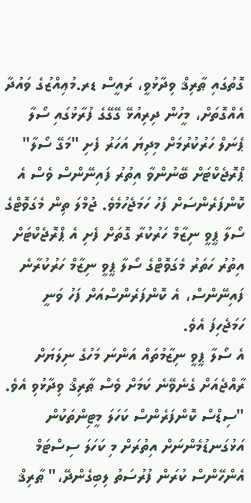ގޮތުގައި ޠާރިޤް ވިދާޅުވީ، ރައީސް ޑރ.މުޢިއްޒުގެ ވައުދާ އެއްގޮތަށް، މީހުން ދިރިއުޅޭ ގޭގޭގެ ފުރާޅުގައި ސޯލާ ޕެނަލް ހަރުކުރުމަށް މިދިޔަ އަހަރު ފެށި "މަގޭ ސޯލާ" ޕްރޮޖެކްޓަށް ބޭނުންވާ އިތުރު ފައިނޭންސް ވެސް އެ ކޮންފަރެންސަށް ފަހު ހަމަޖެހުމެވެ. ޖުމްލަ ތިން މެގަވޮޓްގެ ސޯލާ ޕީވީ ނިޒާމް ހަރުކުރާ ގޮތަށް ފެށި އެ ޕްރޮޖެކްޓަށް އިތުރު ހަތަރު މެގަވޮޓްގެ ސޯލާ ޕީވީ ނިޒާމް ހަރުކުރާނެ ފައިނޭންސް، އެ ކޮންފަރެންސްއަށް ފަހު ވަނީ ހަމަޖެހިފަ އެވެ.
އެ ސޯލާ ޕީވީ ނިޒާމުތައް އަންނަ މަހުގެ ނިލަޔަށް ރާއްޖެއަށް ގެނެވޭނެ ކަމަށް ވެސް ޠާރިޤް ވިދާޅުވި އެވެ.
"ސިޑްސް ކޮންފަރެންސް ކަހަލަ މީޓިންތަކުން އަޅުގަނޑުމެންނަށް އިތުރަށް މި ކަހަލަ ސިސްޓަމް އެންހޭންސް ކުރަން ފުރުސަތު ލިބިގެންދޭ،" ޠާރިޤް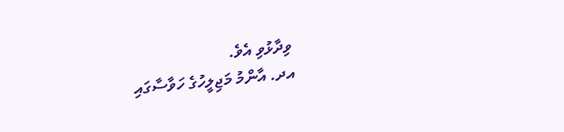ވިދާޅުވި އެވެ.
އދ. އާންމު މަޖިލީހުގެ ހަވާސާގައި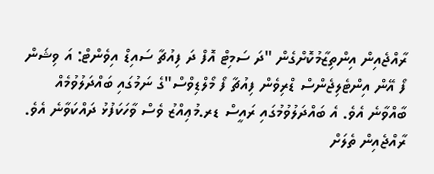ރާއްޖެއިން އިންތިޒާމުކޮށްގެން "ދަ ސަމިޓް އޮފް ދަ ފިއުޗާ ސައިޑް އިވެންޓް: އަ ވިޝަން ފޯ އޭން އިންޓެލިޖެންސް ޑްރިވެން ފިއުޗާ ފޯ މޯލްޑިވްސް"ގެ ނަމުގައި ބައްދަލުވުމެއް ބާއްވާނެ އެވެ. އެ ބައްދަލުވުމުގައި ރައީސް ޑރ.މުޢިއްޒު ވެސް ވާހަކަފުޅު ދައްކަވާނެ އެވެ.
ރާއްޖެއިން ތެލަށް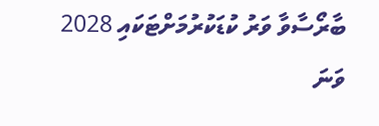ބާރޯސާވާ ވަރު ކުޑަކުރުމަށްޓަކައި 2028 ވަނަ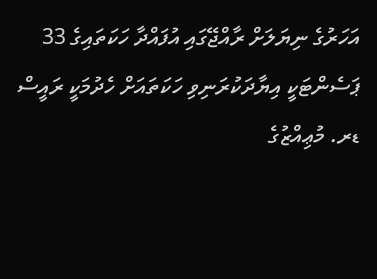އަހަރުގެ ނިޔަލަށް ރާއްޖޭގައި އުފައްދާ ހަކަތައިގެ 33 ޕަސެންޓަކީ އިޔާދަކުރަނިވި ހަކަތައަށް ހެދުމަކީ ރައީސް ޑރ. މުޢިއްޒުގެ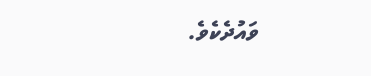ވައުދެކެވެ.